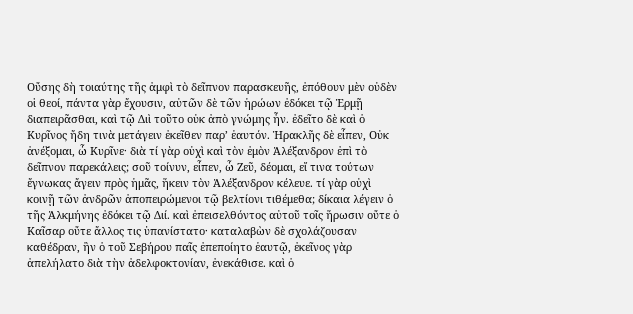Οὔσης δὴ τοιαύτης τῆς ἀμφὶ τὸ δεῖπνον παρασκευῆς, ἐπόθουν μὲν οὐδὲν οἱ θεοί, πάντα γὰρ ἔχουσιν, αὐτῶν δὲ τῶν ἡρώων ἐδόκει τῷ Ἑρμῇ διαπειρᾶσθαι, καὶ τῷ Διὶ τοῦτο οὐκ ἀπὸ γνώμης ἦν. ἐδεῖτο δὲ καὶ ὁ Κυρῖνος ἤδη τινὰ μετάγειν ἐκεῖθεν παρ’ ἑαυτόν. Ἡρακλῆς δὲ εἶπεν, Οὐκ ἀνέξομαι, ὦ Κυρῖνε· διὰ τί γὰρ οὐχὶ καὶ τὸν ἐμὸν Ἀλέξανδρον ἐπὶ τὸ δεῖπνον παρεκάλεις; σοῦ τοίνυν, εἶπεν, ὦ Ζεῦ, δέομαι, εἴ τινα τούτων ἔγνωκας ἄγειν πρὸς ἡμᾶς, ἥκειν τὸν Ἀλέξανδρον κέλευε. τί γὰρ οὐχὶ κοινῇ τῶν ἀνδρῶν ἀποπειρώμενοι τῷ βελτίονι τιθέμεθα; δίκαια λέγειν ὁ τῆς Ἀλκμήνης ἐδόκει τῷ Διί. καὶ ἐπεισελθόντος αὐτοῦ τοῖς ἥρωσιν οὔτε ὁ Καῖσαρ οὔτε ἄλλος τις ὑπανίστατο· καταλαβὼν δὲ σχολάζουσαν καθέδραν, ἣν ὁ τοῦ Σεβήρου παῖς ἐπεποίητο ἑαυτῷ, ἐκεῖνος γὰρ ἀπελήλατο διὰ τὴν ἀδελφοκτονίαν, ἐνεκάθισε. καὶ ὁ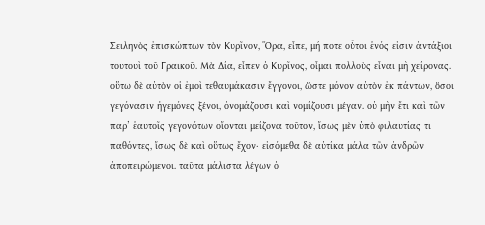Σειληνὸς ἐπισκώπτων τὸν Κυρῖνον, Ὅρα, εἶπε, μή ποτε οὗτοι ἑνός εἰσιν ἀντάξιοι τουτουὶ τοῦ Γραικοῦ. Μὰ Δία, εἶπεν ὁ Κυρῖνος, οἶμαι πολλοὺς εἶναι μὴ χείρονας. οὕτω δὲ αὐτὸν οἱ ἐμοὶ τεθαυμάκασιν ἔγγονοι, ὥστε μόνον αὐτὸν ἐκ πάντων, ὅσοι γεγόνασιν ἡγεμόνες ξένοι, ὀνομάζουσι καὶ νομίζουσι μέγαν. οὐ μὴν ἔτι καὶ τῶν παρ’ ἑαυτοῖς γεγονότων οἴονται μείζονα τοῦτον, ἴσως μὲν ὑπὸ φιλαυτίας τι παθόντες, ἴσως δὲ καὶ οὕτως ἔχον· εἰσόμεθα δὲ αὐτίκα μάλα τῶν ἀνδρῶν ἀποπειρώμενοι. ταῦτα μάλιστα λέγων ὁ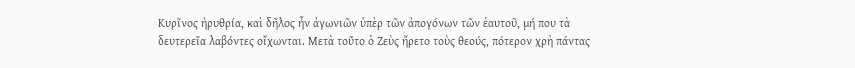Κυρῖνος ἠρυθρία, καὶ δῆλος ἦν ἀγωνιῶν ὑπὲρ τῶν ἀπογόνων τῶν ἑαυτοῦ, μή που τὰ δευτερεῖα λαβόντες οἴχωνται. Μετὰ τοῦτο ὁ Ζεὺς ἤρετο τοὺς θεούς, πότερον χρὴ πάντας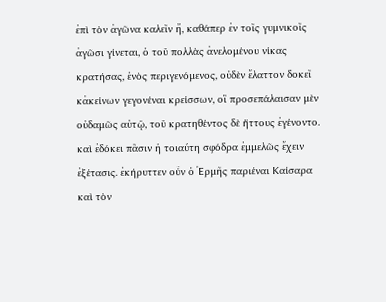ἐπὶ τὸν ἀγῶνα καλεῖν ἤ, καθάπερ ἐν τοῖς γυμνικοῖς ἀγῶσι γίνεται, ὁ τοῦ πολλὰς ἀνελομένου νίκας κρατήσας, ἑνὸς περιγενόμενος, οὐδὲν ἔλαττον δοκεῖ κἀκείνων γεγονέναι κρείσσων, οἳ προσεπάλαισαν μὲν οὐδαμῶς αὐτῷ, τοῦ κρατηθέντος δὲ ἥττους ἐγένοντο. καὶ ἐδόκει πᾶσιν ἡ τοιαύτη σφόδρα ἐμμελῶς ἔχειν ἐξέτασις. ἐκήρυττεν οὖν ὁ Ἑρμῆς παριέναι Καίσαρα καὶ τὸν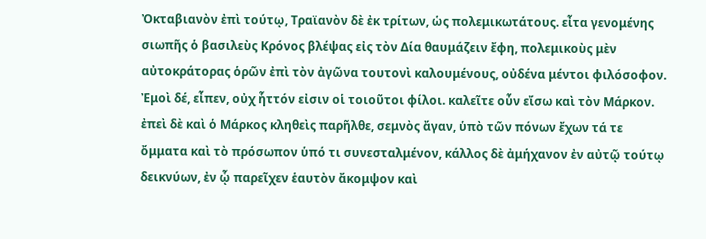Ὀκταβιανὸν ἐπὶ τούτῳ, Τραϊανὸν δὲ ἐκ τρίτων, ὡς πολεμικωτάτους. εἶτα γενομένης σιωπῆς ὁ βασιλεὺς Κρόνος βλέψας εἰς τὸν Δία θαυμάζειν ἔφη, πολεμικοὺς μὲν αὐτοκράτορας ὁρῶν ἐπὶ τὸν ἀγῶνα τουτονὶ καλουμένους, οὐδένα μέντοι φιλόσοφον. Ἐμοὶ δέ, εἶπεν, οὐχ ἧττόν εἰσιν οἱ τοιοῦτοι φίλοι. καλεῖτε οὖν εἴσω καὶ τὸν Μάρκον. ἐπεὶ δὲ καὶ ὁ Μάρκος κληθεὶς παρῆλθε, σεμνὸς ἄγαν, ὑπὸ τῶν πόνων ἔχων τά τε ὄμματα καὶ τὸ πρόσωπον ὑπό τι συνεσταλμένον, κάλλος δὲ ἀμήχανον ἐν αὐτῷ τούτῳ δεικνύων, ἐν ᾧ παρεῖχεν ἑαυτὸν ἄκομψον καὶ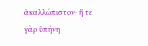ἀκαλλώπιστον· ἥ τε γὰρ ὑπήνη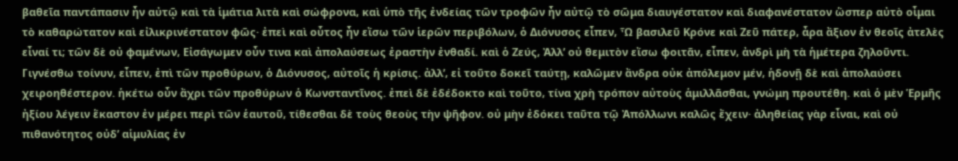βαθεῖα παντάπασιν ἦν αὐτῷ καὶ τὰ ἱμάτια λιτὰ καὶ σώφρονα, καὶ ὑπὸ τῆς ἐνδείας τῶν τροφῶν ἦν αὐτῷ τὸ σῶμα διαυγέστατον καὶ διαφανέστατον ὥσπερ αὐτὸ οἶμαι τὸ καθαρώτατον καὶ εἰλικρινέστατον φῶς· ἐπεὶ καὶ οὗτος ἦν εἴσω τῶν ἱερῶν περιβόλων, ὁ Διόνυσος εἶπεν, Ὦ βασιλεῦ Κρόνε καὶ Ζεῦ πάτερ, ἆρα ἄξιον ἐν θεοῖς ἀτελὲς εἶναί τι; τῶν δὲ οὐ φαμένων, Εἰσάγωμεν οὖν τινα καὶ ἀπολαύσεως ἐραστὴν ἐνθαδί. καὶ ὁ Ζεύς, Ἀλλ’ οὐ θεμιτὸν εἴσω φοιτᾶν, εἶπεν, ἀνδρὶ μὴ τὰ ἡμέτερα ζηλοῦντι. Γιγνέσθω τοίνυν, εἶπεν, ἐπὶ τῶν προθύρων, ὁ Διόνυσος, αὐτοῖς ἡ κρίσις. ἀλλ’, εἰ τοῦτο δοκεῖ ταύτῃ, καλῶμεν ἄνδρα οὐκ ἀπόλεμον μέν, ἡδονῇ δὲ καὶ ἀπολαύσει χειροηθέστερον. ἡκέτω οὖν ἄχρι τῶν προθύρων ὁ Κωνσταντῖνος. ἐπεὶ δὲ ἐδέδοκτο καὶ τοῦτο, τίνα χρὴ τρόπον αὐτοὺς ἁμιλλᾶσθαι, γνώμη προυτέθη. καὶ ὁ μὲν Ἑρμῆς ἠξίου λέγειν ἕκαστον ἐν μέρει περὶ τῶν ἑαυτοῦ, τίθεσθαι δὲ τοὺς θεοὺς τὴν ψῆφον. οὐ μὴν ἐδόκει ταῦτα τῷ Ἀπόλλωνι καλῶς ἔχειν· ἀληθείας γὰρ εἶναι, καὶ οὐ πιθανότητος οὐδ’ αἱμυλίας ἐν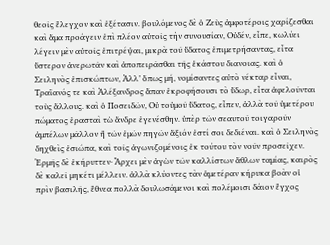θεοῖς ἔλεγχον καὶ ἐξέτασιν. βουλόμενος δὲ ὁ Ζεὺς ἀμφοτέροις χαρίζεσθαι καὶ ἅμα προάγειν ἐπὶ πλέον αὐτοῖς τὴν συνουσίαν, Οὐδέν, εἶπε, κωλύει λέγειν μὲν αὐτοῖς ἐπιτρέψαι, μικρὰ τοῦ ὕδατος ἐπιμετρήσαντας, εἶτα ὕστερον ἀνερωτᾶν καὶ ἀποπειρᾶσθαι τῆς ἑκάστου διανοιας. καὶ ὁ Σειληνὸς ἐπισκώπτων, Ἀλλ’ ὅπως μή, νομίσαντες αὐτὸ νέκταρ εἶναι, Τραϊανός τε καὶ Ἀλέξανδρος ἅπαν ἐκροφήσουσι τὸ ὕδωρ, εἶτα ἀφελοῦνται τοὺς ἄλλους. καὶ ὁ Ποσειδῶν, Οὐ τοὐμοῦ ὕδατος, εἶπεν, ἀλλὰ τοῦ ὑμετέρου πώματος ἐρασταὶ τὼ ἄνδρε ἐγενέσθην. ὑπὲρ τῶν σεαυτοῦ τοιγαροῦν ἀμπέλων μᾶλλον ἢ τῶν ἐμῶν πηγῶν ἄξιόν ἐστί σοι δεδιέναι. καὶ ὁ Σειληνὸς δηχθεὶς ἐσιώπα, καὶ τοῖς ἀγωνιζομένοις ἐκ τούτου τὸν νοῦν προσεῖχεν. Ἑρμῆς δὲ ἐκήρυττεν· Ἄρχει μὲν ἀγὼν τῶν καλλίστων ἄθλων ταμίας, καιρὸς δὲ καλεῖ μηκέτι μέλλειν. ἀλλὰ κλύοντες τὰν ἁμετέραν κήρυκα βοὰν οἱ πρὶν βασιλῆς, ἔθνεα πολλὰ δουλωσάμενοι καὶ πολέμοισι δάιον ἔγχος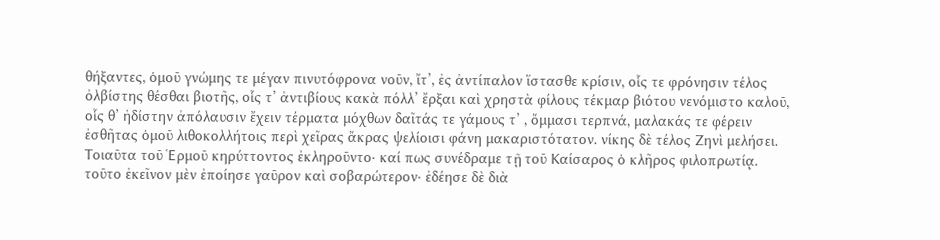θήξαντες, ὁμοῦ γνώμης τε μέγαν πινυτόφρονα νοῦν, ἴτ’, ἐς ἀντίπαλον ἵστασθε κρίσιν, οἷς τε φρόνησιν τέλος ὀλβίστης θέσθαι βιοτῆς, οἷς τ’ ἀντιβίους κακὰ πόλλ’ ἔρξαι καὶ χρηστὰ φίλους τέκμαρ βιότου νενόμιστο καλοῦ, οἷς θ’ ἡδίστην ἀπόλαυσιν ἔχειν τέρματα μόχθων δαῖτάς τε γάμους τ’ , ὄμμασι τερπνά, μαλακάς τε φέρειν ἐσθῆτας ὁμοῦ λιθοκολλήτοις περὶ χεῖρας ἄκρας ψελίοισι φάνη μακαριστότατον. νίκης δὲ τέλος Ζηνὶ μελήσει. Τοιαῦτα τοῦ Ἑρμοῦ κηρύττοντος ἐκληροῦντο· καί πως συνέδραμε τῇ τοῦ Καίσαρος ὁ κλῆρος φιλοπρωτίᾳ. τοῦτο ἐκεῖνον μὲν ἐποίησε γαῦρον καὶ σοβαρώτερον· ἐδέησε δὲ διὰ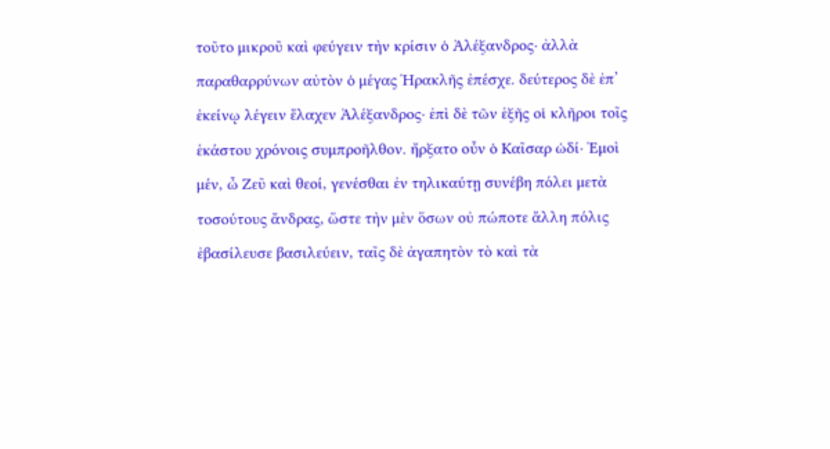τοῦτο μικροῦ καὶ φεύγειν τὴν κρίσιν ὁ Ἀλέξανδρος· ἀλλὰ παραθαρρύνων αὐτὸν ὁ μέγας Ἡρακλῆς ἐπέσχε. δεύτερος δὲ ἐπ’ ἐκείνῳ λέγειν ἔλαχεν Ἀλέξανδρος· ἐπὶ δὲ τῶν ἑξῆς οἱ κλῆροι τοῖς ἑκάστου χρόνοις συμπροῆλθον. ἤρξατο οὖν ὁ Καῖσαρ ὡδί· Ἐμοὶ μέν, ὦ Ζεῦ καὶ θεοί, γενέσθαι ἐν τηλικαύτῃ συνέβη πόλει μετὰ τοσούτους ἄνδρας, ὥστε τὴν μὲν ὅσων οὐ πώποτε ἄλλη πόλις ἐβασίλευσε βασιλεύειν, ταῖς δὲ ἀγαπητὸν τὸ καὶ τὰ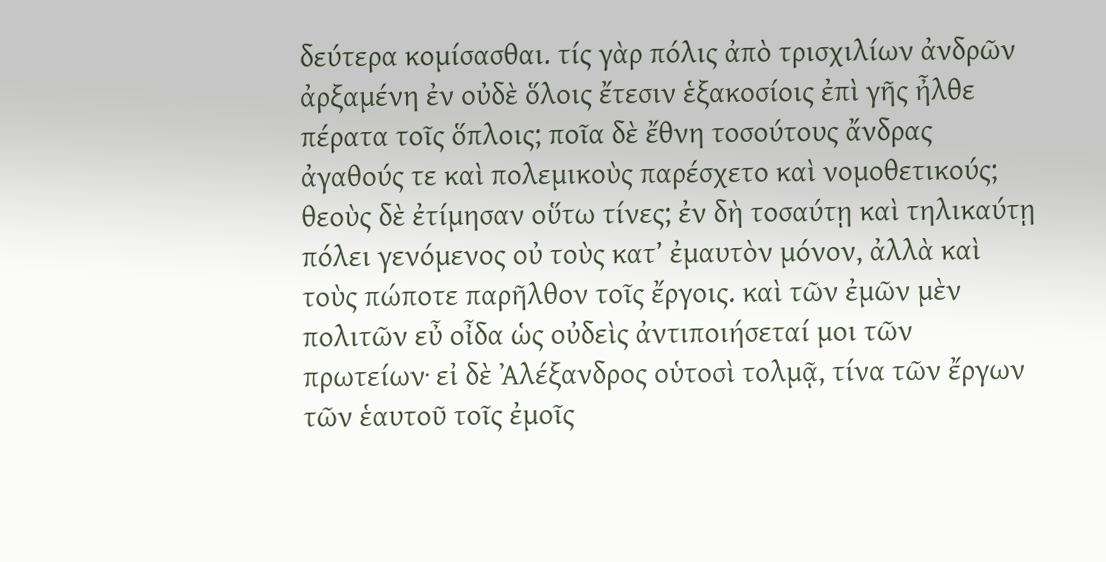δεύτερα κομίσασθαι. τίς γὰρ πόλις ἀπὸ τρισχιλίων ἀνδρῶν ἀρξαμένη ἐν οὐδὲ ὅλοις ἔτεσιν ἑξακοσίοις ἐπὶ γῆς ἦλθε πέρατα τοῖς ὅπλοις; ποῖα δὲ ἔθνη τοσούτους ἄνδρας ἀγαθούς τε καὶ πολεμικοὺς παρέσχετο καὶ νομοθετικούς; θεοὺς δὲ ἐτίμησαν οὕτω τίνες; ἐν δὴ τοσαύτῃ καὶ τηλικαύτῃ πόλει γενόμενος οὐ τοὺς κατ’ ἐμαυτὸν μόνον, ἀλλὰ καὶ τοὺς πώποτε παρῆλθον τοῖς ἔργοις. καὶ τῶν ἐμῶν μὲν πολιτῶν εὖ οἶδα ὡς οὐδεὶς ἀντιποιήσεταί μοι τῶν πρωτείων· εἰ δὲ Ἀλέξανδρος οὑτοσὶ τολμᾷ, τίνα τῶν ἔργων τῶν ἑαυτοῦ τοῖς ἐμοῖς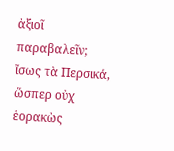ἀξιοῖ παραβαλεῖν; ἴσως τὰ Περσικά, ὥσπερ οὐχ ἑορακὼς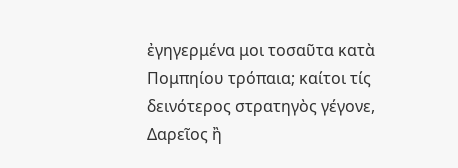ἐγηγερμένα μοι τοσαῦτα κατὰ Πομπηίου τρόπαια; καίτοι τίς δεινότερος στρατηγὸς γέγονε, Δαρεῖος ἢ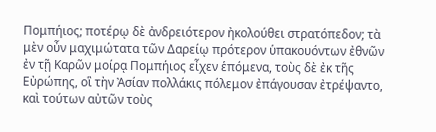Πομπήιος; ποτέρῳ δὲ ἀνδρειότερον ἠκολούθει στρατόπεδον; τὰ μὲν οὖν μαχιμώτατα τῶν Δαρείῳ πρότερον ὑπακουόντων ἐθνῶν ἐν τῇ Καρῶν μοίρᾳ Πομπήιος εἶχεν ἑπόμενα, τοὺς δὲ ἐκ τῆς Εὐρώπης, οἳ τὴν Ἀσίαν πολλάκις πόλεμον ἐπάγουσαν ἐτρέψαντο, καὶ τούτων αὐτῶν τοὺς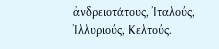ἀνδρειοτάτους, Ἰταλούς, Ἰλλυριούς, Κελτούς.